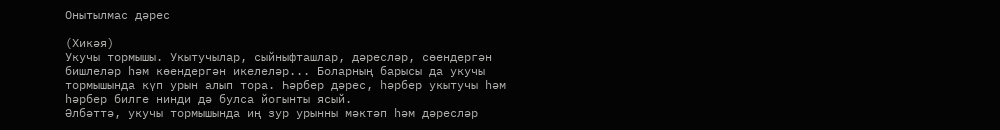Онытылмас дәрес

(Хикәя)
Укучы тормышы. Укытучылар, сыйныфташлар, дәресләр, сөендергән бишлеләр һәм көендергән икелеләр... Боларның барысы да укучы тормышында күп урын алып тора. Һәрбер дәрес, һәрбер укытучы һәм һәрбер билге нинди дә булса йогынты ясый.
Әлбәттә, укучы тормышында иң зур урынны мәктәп һәм дәресләр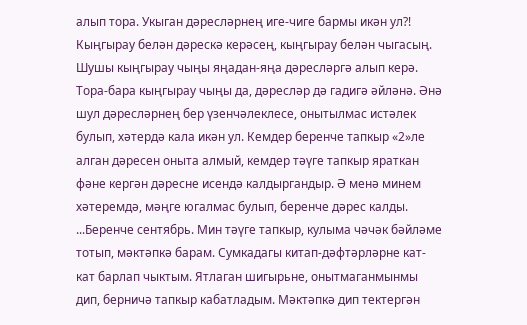алып тора. Укыган дәресләрнең иге-чиге бармы икән ул?! Кыңгырау белән дәрескә керәсең, кыңгырау белән чыгасың. Шушы кыңгырау чыңы яңадан-яңа дәресләргә алып керә. Тора-бара кыңгырау чыңы да, дәресләр дә гадигә әйләнә. Әнә шул дәресләрнең бер үзенчәлеклесе, онытылмас истәлек булып, хәтердә кала икән ул. Кемдер беренче тапкыр «2»ле алган дәресен оныта алмый, кемдер тәүге тапкыр яраткан фәне кергән дәресне исендә калдыргандыр. Ә менә минем хәтеремдә, мәңге югалмас булып, беренче дәрес калды.
...Беренче сентябрь. Мин тәүге тапкыр, кулыма чәчәк бәйләме тотып, мәктәпкә барам. Сумкадагы китап-дәфтәрләрне кат-кат барлап чыктым. Ятлаган шигырьне, онытмаганмынмы дип, берничә тапкыр кабатладым. Мәктәпкә дип тектергән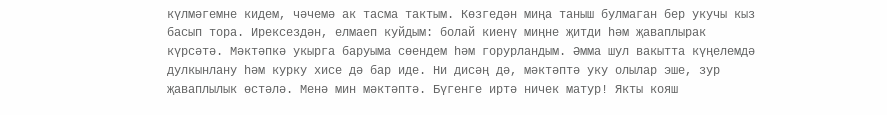күлмәгемне кидем, чәчемә ак тасма тактым. Көзгедән миңа таныш булмаган бер укучы кыз басып тора. Ирексездән, елмаеп куйдым: болай киенү миңне җитди һәм җаваплырак күрсәтә. Мәктәпкә укырга баруыма сөендем һәм горурландым. Әмма шул вакытта күңелемдә дулкынлану һәм курку хисе дә бар иде. Ни дисәң дә, мәктәптә уку олылар эше, зур җаваплылык өстәлә. Менә мин мәктәптә. Бүгенге иртә ничек матур! Якты кояш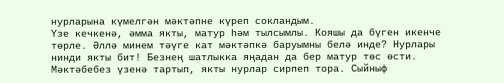нурларына күмелгән мәктәпне күреп сокландым.
Үзе кечкенә, әмма якты, матур һәм тылсымлы. Кояшы да бүген икенче төрле. Әллә минем тәүге кат мәктәпкә баруымны белә инде? Нурлары нинди якты бит! Безнең шатлыкка яңадан да бер матур төс өсти. Мәктәбебез үзенә тартып, якты нурлар сирпеп тора. Сыйныф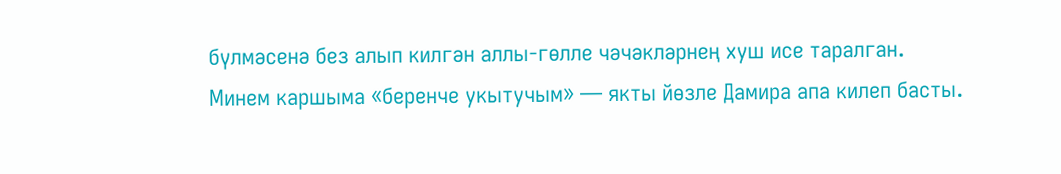бүлмәсенә без алып килгән аллы-гөлле чәчәкләрнең хуш исе таралган.
Минем каршыма «беренче укытучым» — якты йөзле Дамира апа килеп басты.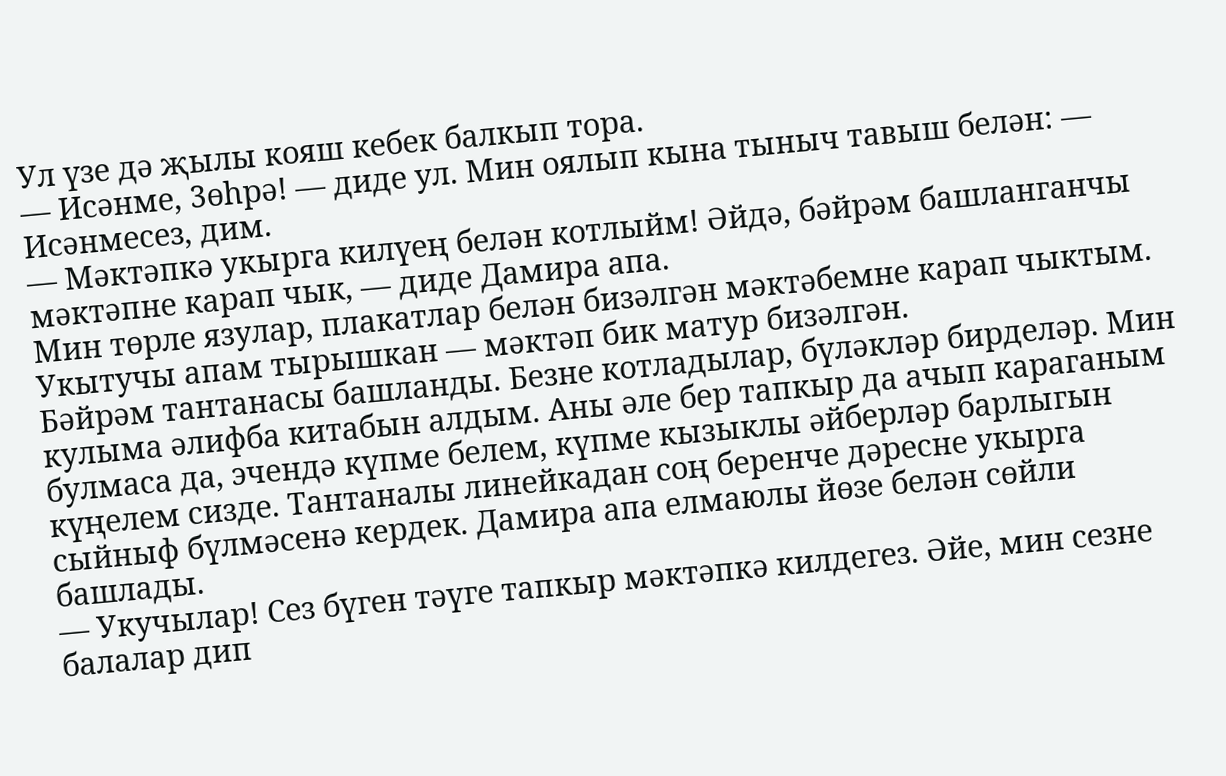Ул үзе дә җылы кояш кебек балкып тора.
— Исәнме, 3өһрә! — диде ул. Мин оялып кына тыныч тавыш белән: — Исәнмесез, дим.
— Мәктәпкә укырга килүең белән котлыйм! Әйдә, бәйрәм башланганчы мәктәпне карап чык, — диде Дамира апа.
Мин төрле язулар, плакатлар белән бизәлгән мәктәбемне карап чыктым. Укытучы апам тырышкан — мәктәп бик матур бизәлгән.
Бәйрәм тантанасы башланды. Безне котладылар, бүләкләр бирделәр. Мин кулыма әлифба китабын алдым. Аны әле бер тапкыр да ачып караганым булмаса да, эчендә күпме белем, күпме кызыклы әйберләр барлыгын күңелем сизде. Тантаналы линейкадан соң беренче дәресне укырга сыйныф бүлмәсенә кердек. Дамира апа елмаюлы йөзе белән сөйли башлады.
— Укучылар! Сез бүген тәүге тапкыр мәктәпкә килдегез. Әйе, мин сезне балалар дип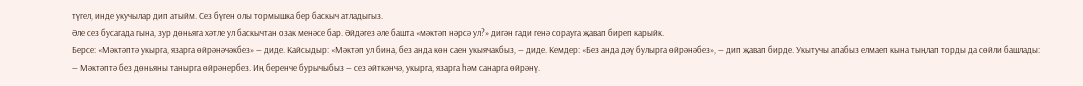түгел, инде укучылар дип атыйм. Сез бүген олы тормышка бер баскыч атладыгыз.
Әле сез бусагада гына, зур дөньяга хәтле ул баскычтан озак менәсе бар. Әйдәгез әле башта «мәктәп нәрсә ул?» дигән гади генә сорауга җавап биреп карыйк.
Берсе: «Мәктәптә укырга, язарга өйрәнәчәкбез» — диде. Кайсыдыр: «Мәктәп ул бина, без анда көн саен укыячакбыз, — диде. Кемдер: «Без анда дәү булырга өйрәнәбез», — дип җавап бирде. Укытучы апабыз елмаеп кына тыңлап торды да сөйли башлады:
— Мәктәптә без дөньяны танырга өйрәнербез. Иң беренче бурычыбыз — сез әйткәнчә, укырга, язарга һәм санарга өйрәнү.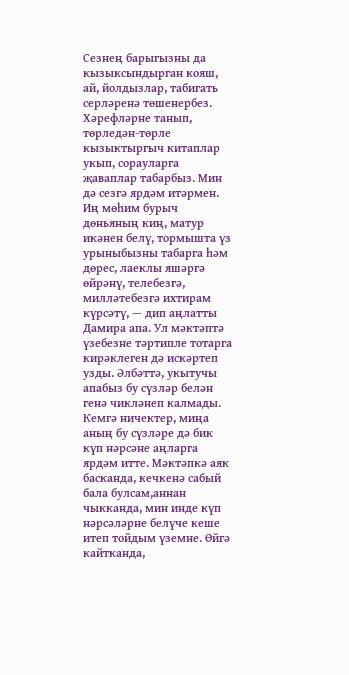Сезнең барыгызны да кызыксындырган кояш, ай, йолдызлар, табигать серләренә төшенербез. Хәрефләрне танып, төрледән-төрле кызыктыргыч китаплар укып, сорауларга җаваплар табарбыз. Мин дә сезгә ярдәм итәрмен. Иң мөһим бурыч дөньяның киң, матур икәнен белү, тормышта үз урыныбызны табарга һәм дөрес, лаеклы яшәргә өйрәнү, телебезгә, милләтебезгә ихтирам күрсәтү, — дип аңлатты Дамира апа. Ул мәктәптә үзебезне тәртипле тотарга кирәклеген дә искәртеп узды. Әлбәттә, укытучы апабыз бу сүзләр белән генә чикләнеп калмады. Кемгә ничектер, миңа аның бу сүзләре дә бик күп нәрсәне аңларга ярдәм итте. Мәктәпкә аяк басканда, кечкенә сабый бала булсам,аннан чыкканда, мин инде күп нәрсәләрне белүче кеше итеп тойдым үземне. Өйгә кайтканда,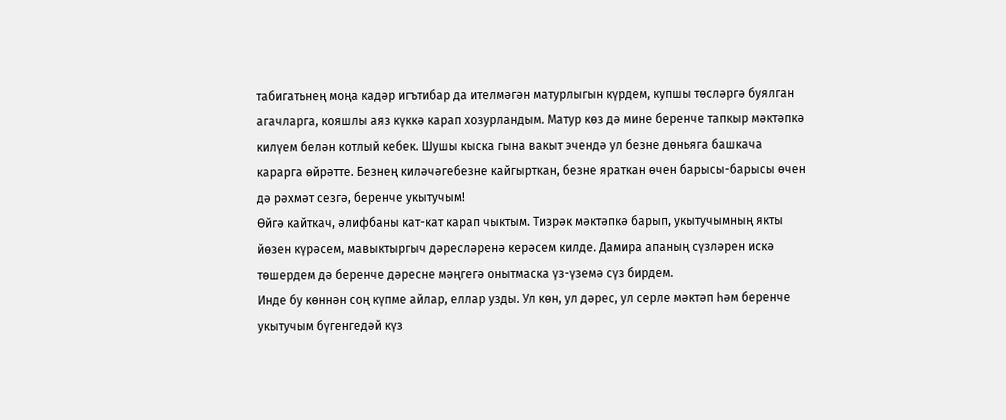табигатьнең моңа кадәр игътибар да ителмәгән матурлыгын күрдем, купшы төсләргә буялган агачларга, кояшлы аяз күккә карап хозурландым. Матур көз дә мине беренче тапкыр мәктәпкә килүем белән котлый кебек. Шушы кыска гына вакыт эчендә ул безне дөньяга башкача карарга өйрәтте. Безнең киләчәгебезне кайгырткан, безне яраткан өчен барысы-барысы өчен дә рәхмәт сезгә, беренче укытучым!
Өйгә кайткач, әлифбаны кат-кат карап чыктым. Тизрәк мәктәпкә барып, укытучымның якты йөзен күрәсем, мавыктыргыч дәресләренә керәсем килде. Дамира апаның сүзләрен искә төшердем дә беренче дәресне мәңгегә онытмаска үз-үземә сүз бирдем.
Инде бу көннән соң күпме айлар, еллар узды. Ул көн, ул дәрес, ул серле мәктәп һәм беренче укытучым бүгенгедәй күз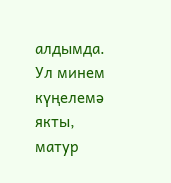алдымда. Ул минем күңелемә якты, матур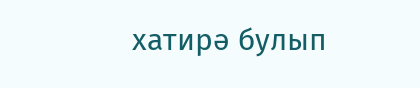хатирә булып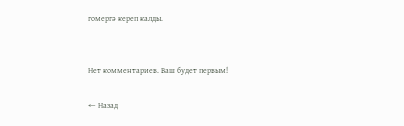гомергә кереп калды.


Нет комментариев. Ваш будет первым!

← Назад